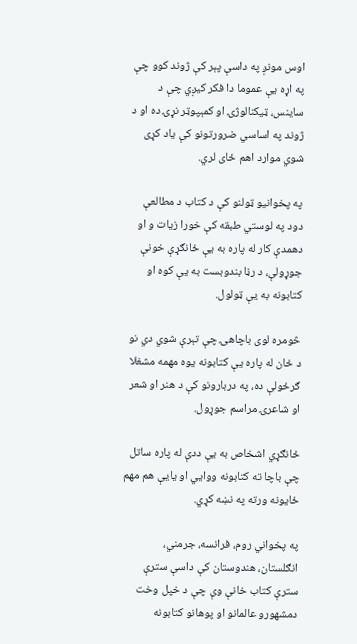اوس مونږ په داسې پېر کې ژوند کوو چې په اړه یې عموما دا فکر کيږي چې د ساینس، ټیکنالوژۍ او کمېپوټر نړۍ ده او د ژوند په اساسي ضرورتونو کې یاد کړی شوي موارد اهم ځای لري.

په پخوانيو ټولنو کې د کتاب د مطالعې دود په لوستي طبقه کې خورا زیات و او دهمدې کار له پاره به یې ځانګړې خونې جوړولې، د رڼا بندوبست به یې کوه او کتابونه به یې ټولول.

څومره لوی باچاهۍ چې تېرې شوي دي نو د ځان له پاره یې کتابونه یوه مهمه مشغلا ګرځولې ده، په دربارونو کې د هنر او شعر او شاعرۍ مراسم جوړول.

ځانګړي اشخاص به یې ددې له پاره ساتل چې باچا ته کتابونه ووايي او یایې هم مهم ځایونه ورته په نښه کړي.

په پخواني روم، فرانسه، جرمني، انګلستان، هندوستان کې داسې سترې سترې کتاب خانې وې چې د خپل وخت دمشهورو عالمانو او پوهانو کتابونه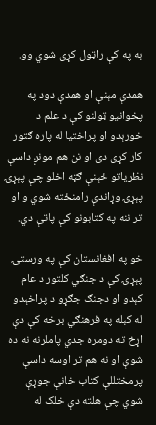به په کې راټول کړی شوي وو.

همدې مېنې او همدې دود په پخوانيو ټولنو کې د علم د خورېدو او پراختیا له پاره ګتور کار کړی دی او نن هم مونږ داسې نظریاتو ځېنې ګټه اخلو چې پېړۍ پېړۍ وړاندې رامنځته شوي و او تر ننه په کتابونو کې پاتې دي.

خو په افغانستان کې په ورستۍ پېړۍ کې د جنګي کلتور د عام کېدو او دجنګ جګړو د پراخېدو له کبله په فرهنګي برخه کې دې اړخ ته دومره جدي پاملرنه نه ده شوې او نه هم تر اوسه داسې پرمختللې کتاب خانې جوړې شوي چې هلته دې خلک له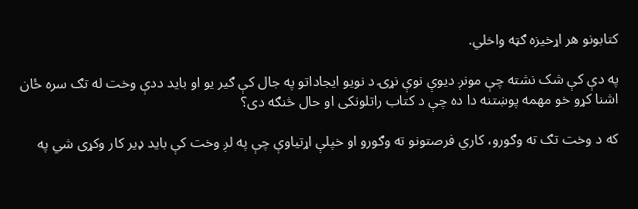کتابونو هر اړخیزه ګټه واخلي.

په دې کې شک نشته چې مونږ دیوې نوې نړۍ د نويو ایجاداتو په جال کې ګير یو او باید ددې وخت له تګ سره ځان اشنا کړو خو مهمه پوښتنه دا ده چې د کتاب راتلونکی او حال څنګه دی؟

که د وخت تګ ته وګورو، کاري فرصتونو ته وګورو او خپلې اړتیاوې چې په لږ وخت کې باید ډیر کار وکړی شي په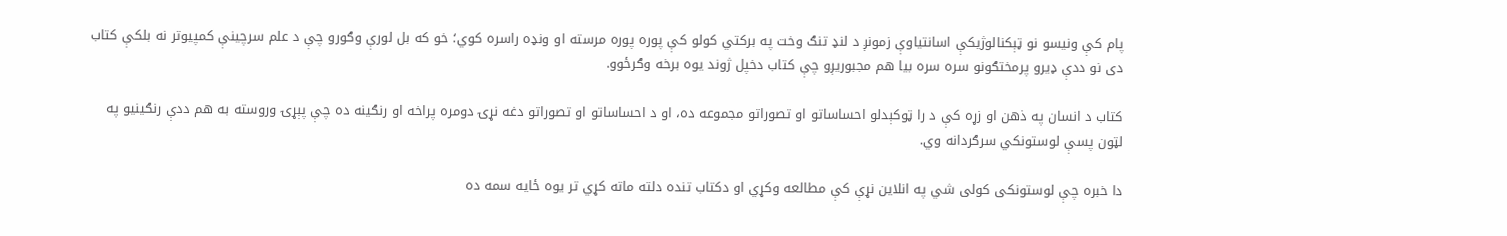پام کې ونیسو نو ټېکنالوژيکې اسانتیاوې زمونږ د لنډ تنګ وخت په برکتي کولو کې پوره پوره مرسته او ونډه راسره کوي؛ خو که بل لورې وګورو چې د علم سرچینې کمپيوتر نه بلکې کتاب دی نو ددې ډيرو پرمختګونو سره سره بیا هم مجبوريږو چې کتاب دخپل ژوند یوه برخه وګرځوو.

کتاب د انسان په ذهن او زړه کې د را ټوکېدلو احساساتو او تصوراتو مجموعه ده، او د احساساتو او تصوراتو دغه نړۍ دومره پراخه او رنګينه ده چې پېړۍ وروسته به هم ددې رنګينيو په لټون پسې لوستونکي سرګردانه وي.

دا خبره چې لوستونکی کولی شي په انلاین نړې کې مطالعه وکړي او دکتاب تنده دلته ماته کړي تر یوه ځایه سمه ده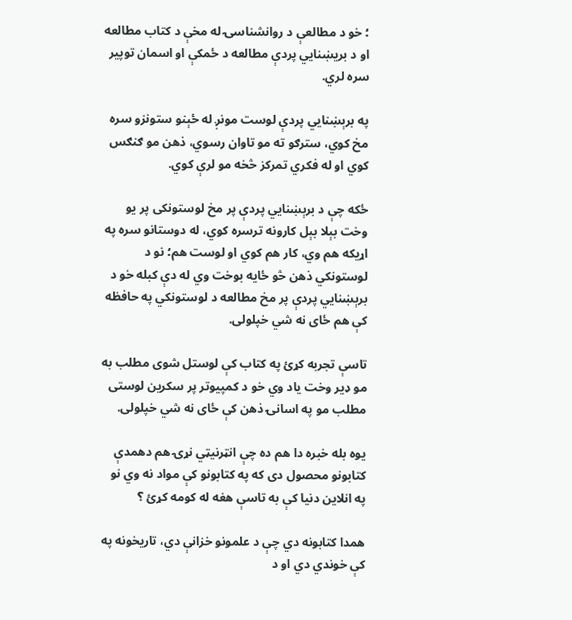؛ خو د مطالعې د روانشناسۍ له مخې د کتاب مطالعه او د بریښنايي پردې مطالعه د ځمکې او اسمان توپیر سره لري.

په برېښنايي پردې لوست مونږ له ځېنو ستونزو سره مخ کوي، سترګو ته مو تاوان رسوي، ذهن مو ګنګس کوي او له فکري تمرکز څخه مو لرې کوي.

ځکه چې د برېښنايي پردې پر مخ لوستونکی پر یو وخت بېلا بېل کارونه ترسره کوي، له دوستانو سره په اړیکه هم وي، کار هم کوي او لوست هم؛ نو د لوستونکي ذهن څو ځایه بوخت وي له دې کبله خو د برېښنايي پردې پر مخ مطالعه د لوستونکي په حافظه کې هم ځای نه شي خپلولی.

تاسې تجربه کړئ په کتاب کې لوستل شوی مطلب به مو ډير وخت یاد وي خو د کمپيوتر پر سکرین لوستی مطلب مو په اسانۍ ذهن کې ځای نه شي خپلولی.

یوه بله خبره دا هم ده چې انټرنیټي نړۍ هم دهمدې کتابونو محصول دی که په کتابونو کې مواد نه وي نو په انلاین دنیا کې به تاسې هغه له کومه کړئ ؟

همدا کتابونه دي چې د علمونو خزانې دي، تاريخونه په کې خوندي دي او د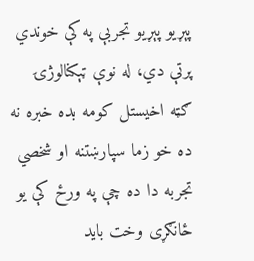پېړيو پېړيو تجربې په کې خوندي پرتې دي، له نوې ټېکنالوژۍ ګټه اخیستل کومه بده خبره نه ده خو زما سپارښتنه او شخصي تجربه دا ده چې په ورځ کې یو ځانګړی وخت باید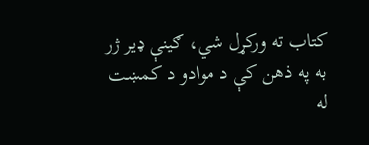کتاب ته ورکړل شي، ګینې ډير ژر به په ذهن کې د موادو د کمښت له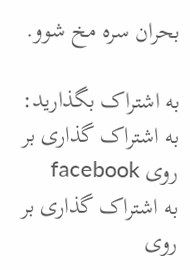بحران سره مخ شوو.

به اشتراک بگذارید:
به اشتراک گذاری بر روی facebook
به اشتراک گذاری بر روی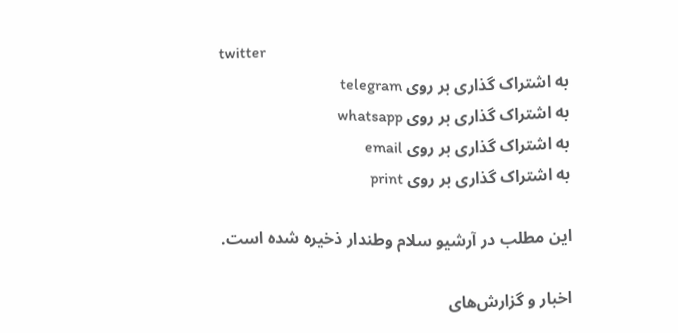twitter
به اشتراک گذاری بر روی telegram
به اشتراک گذاری بر روی whatsapp
به اشتراک گذاری بر روی email
به اشتراک گذاری بر روی print

این مطلب در آرشیو سلام وطندار ذخیره شده است.

اخبار و گزارش‌های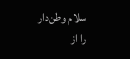سلام وطن‌دار را از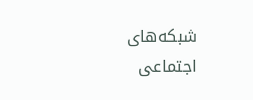شبکه‌های اجتماعی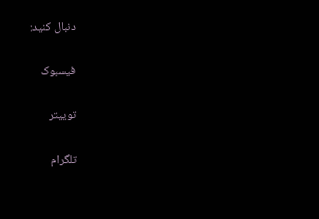دنبال کنید:

فیسبوک

توییتر

تلگرام